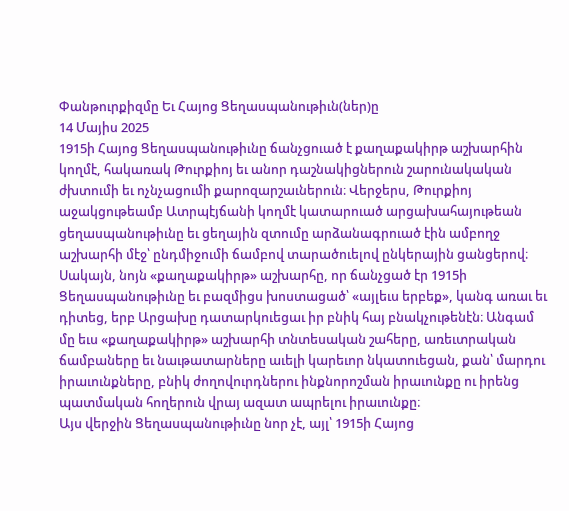Փանթուրքիզմը Եւ Հայոց Ցեղասպանութիւն(ներ)ը
14 Մայիս 2025
1915ի Հայոց Ցեղասպանութիւնը ճանչցուած է քաղաքակիրթ աշխարհին կողմէ, հակառակ Թուրքիոյ եւ անոր դաշնակիցներուն շարունակական ժխտումի եւ ոչնչացումի քարոզարշաւներուն։ Վերջերս, Թուրքիոյ աջակցութեամբ Ատրպէյճանի կողմէ կատարուած արցախահայութեան ցեղասպանութիւնը եւ ցեղային զտումը արձանագրուած էին ամբողջ աշխարհի մէջ՝ ընդմիջումի ճամբով տարածուելով ընկերային ցանցերով։ Սակայն, նոյն «քաղաքակիրթ» աշխարհը, որ ճանչցած էր 1915ի Ցեղասպանութիւնը եւ բազմիցս խոստացած՝ «այլեւս երբեք», կանգ առաւ եւ դիտեց, երբ Արցախը դատարկուեցաւ իր բնիկ հայ բնակչութենէն։ Անգամ մը եւս «քաղաքակիրթ» աշխարհի տնտեսական շահերը, առեւտրական ճամբաները եւ նաւթատարները աւելի կարեւոր նկատուեցան, քան՝ մարդու իրաւունքները, բնիկ ժողովուրդներու ինքնորոշման իրաւունքը ու իրենց պատմական հողերուն վրայ ազատ ապրելու իրաւունքը։
Այս վերջին Ցեղասպանութիւնը նոր չէ, այլ՝ 1915ի Հայոց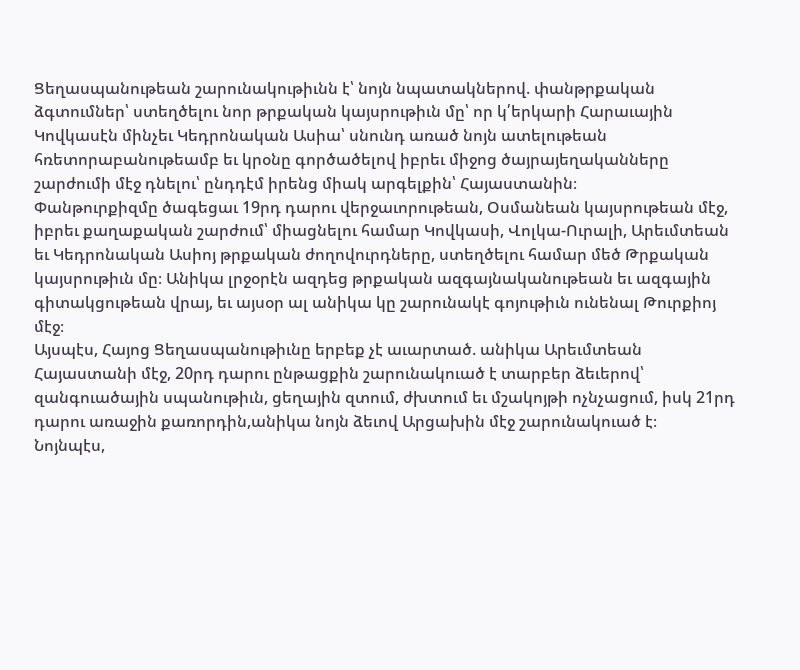Ցեղասպանութեան շարունակութիւնն է՝ նոյն նպատակներով. փանթրքական ձգտումներ՝ ստեղծելու նոր թրքական կայսրութիւն մը՝ որ կ՛երկարի Հարաւային Կովկասէն մինչեւ Կեդրոնական Ասիա՝ սնունդ առած նոյն ատելութեան հռետորաբանութեամբ եւ կրօնը գործածելով իբրեւ միջոց ծայրայեղականները շարժումի մէջ դնելու՝ ընդդէմ իրենց միակ արգելքին՝ Հայաստանին։
Փանթուրքիզմը ծագեցաւ 19րդ դարու վերջաւորութեան, Օսմանեան կայսրութեան մէջ, իբրեւ քաղաքական շարժում՝ միացնելու համար Կովկասի, Վոլկա-Ուրալի, Արեւմտեան եւ Կեդրոնական Ասիոյ թրքական ժողովուրդները, ստեղծելու համար մեծ Թրքական կայսրութիւն մը։ Անիկա լրջօրէն ազդեց թրքական ազգայնականութեան եւ ազգային գիտակցութեան վրայ, եւ այսօր ալ անիկա կը շարունակէ գոյութիւն ունենալ Թուրքիոյ մէջ։
Այսպէս, Հայոց Ցեղասպանութիւնը երբեք չէ աւարտած. անիկա Արեւմտեան Հայաստանի մէջ, 20րդ դարու ընթացքին շարունակուած է տարբեր ձեւերով՝ զանգուածային սպանութիւն, ցեղային զտում, ժխտում եւ մշակոյթի ոչնչացում, իսկ 21րդ դարու առաջին քառորդին,անիկա նոյն ձեւով Արցախին մէջ շարունակուած է։
Նոյնպէս,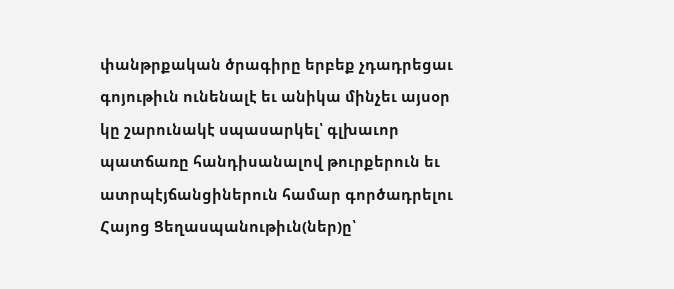փանթրքական ծրագիրը երբեք չդադրեցաւ գոյութիւն ունենալէ եւ անիկա մինչեւ այսօր կը շարունակէ սպասարկել՝ գլխաւոր պատճառը հանդիսանալով թուրքերուն եւ ատրպէյճանցիներուն համար գործադրելու Հայոց Ցեղասպանութիւն(ներ)ը՝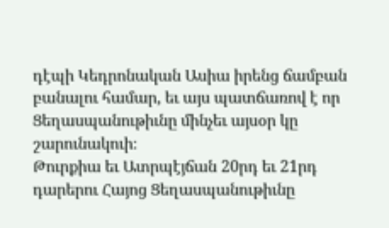դէպի Կեդրոնական Ասիա իրենց ճամբան բանալու համար, եւ այս պատճառով է որ Ցեղասպանութիւնը մինչեւ այսօր կը շարունակուի։
Թուրքիա եւ Ատրպէյճան 20րդ եւ 21րդ դարերու Հայոց Ցեղասպանութիւնը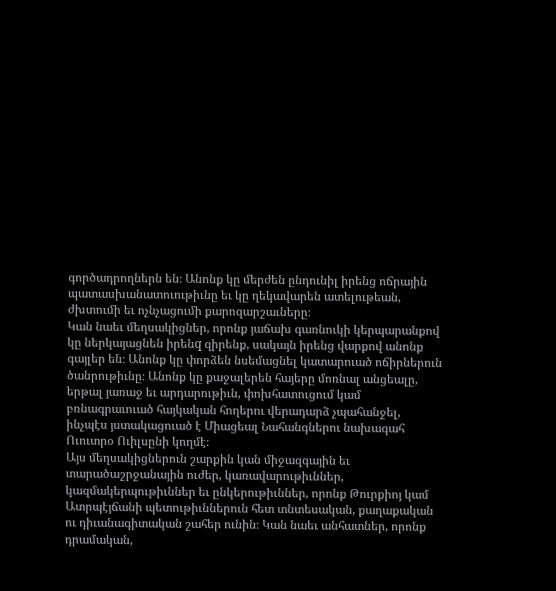գործադրողներն են։ Անոնք կը մերժեն ընդունիլ իրենց ոճրային պատասխանատուութիւնը եւ կը ղեկավարեն ատելութեան, ժխտումի եւ ոչնչացումի քարոզարշաւները։
Կան նաեւ մեղսակիցներ, որոնք յաճախ գառնուկի կերպարանքով կը ներկայացնեն իրենq զիրենք, սակայն իրենց վարքով անոնք գայլեր են։ Անոնք կը փորձեն նսեմացնել կատարուած ոճիրներուն ծանրութիւնը։ Անոնք կը քաջալերեն հայերը մոռնալ անցեալը, երթալ յառաջ եւ արդարութիւն, փոխհատուցում կամ բռնագրաւուած հայկական հողերու վերադարձ չպահանջել, ինչպէս յստակացուած է Միացեալ Նահանգներու նախագահ Ուուտրօ Ուիլսընի կողմէ։
Այս մեղսակիցներուն շարքին կան միջազգային եւ տարածաշրջանային ուժեր, կառավարութիւններ, կազմակերպութիւններ եւ ընկերութիւններ, որոնք Թուրքիոյ կամ Ատրպէյճանի պետութիւններուն հետ տնտեսական, քաղաքական ու դիւանագիտական շահեր ունին։ Կան նաեւ անհատներ, որոնք դրամական,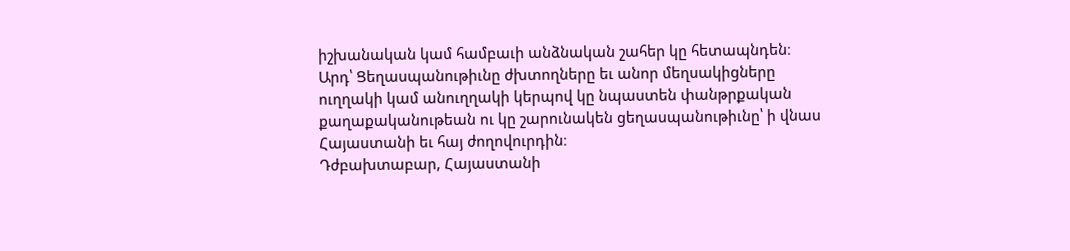իշխանական կամ համբաւի անձնական շահեր կը հետապնդեն։
Արդ՝ Ցեղասպանութիւնը ժխտողները եւ անոր մեղսակիցները ուղղակի կամ անուղղակի կերպով կը նպաստեն փանթրքական քաղաքականութեան ու կը շարունակեն ցեղասպանութիւնը՝ ի վնաս Հայաստանի եւ հայ ժողովուրդին։
Դժբախտաբար, Հայաստանի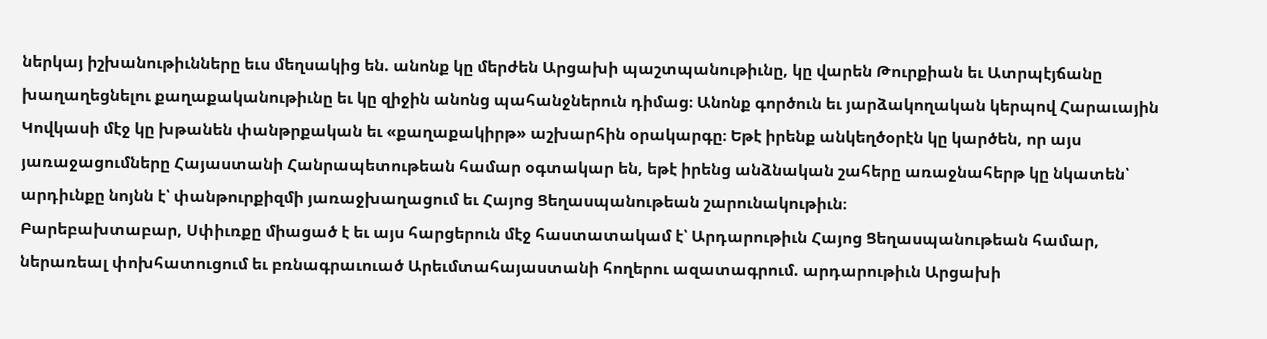ներկայ իշխանութիւնները եւս մեղսակից են. անոնք կը մերժեն Արցախի պաշտպանութիւնը, կը վարեն Թուրքիան եւ Ատրպէյճանը խաղաղեցնելու քաղաքականութիւնը եւ կը զիջին անոնց պահանջներուն դիմաց։ Անոնք գործուն եւ յարձակողական կերպով Հարաւային Կովկասի մէջ կը խթանեն փանթրքական եւ «քաղաքակիրթ» աշխարհին օրակարգը։ Եթէ իրենք անկեղծօրէն կը կարծեն, որ այս յառաջացումները Հայաստանի Հանրապետութեան համար օգտակար են, եթէ իրենց անձնական շահերը առաջնահերթ կը նկատեն՝ արդիւնքը նոյնն է՝ փանթուրքիզմի յառաջխաղացում եւ Հայոց Ցեղասպանութեան շարունակութիւն։
Բարեբախտաբար, Սփիւռքը միացած է եւ այս հարցերուն մէջ հաստատակամ է՝ Արդարութիւն Հայոց Ցեղասպանութեան համար, ներառեալ փոխհատուցում եւ բռնագրաւուած Արեւմտահայաստանի հողերու ազատագրում. արդարութիւն Արցախի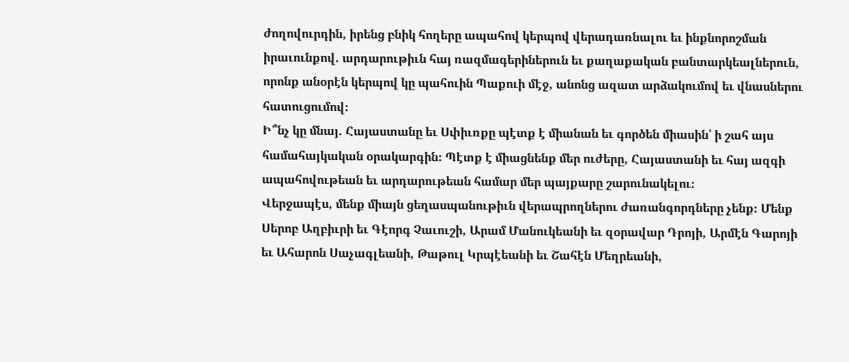ժողովուրդին, իրենց բնիկ հողերը ապահով կերպով վերադառնալու եւ ինքնորոշման իրաւունքով. արդարութիւն հայ ռազմագերիներուն եւ քաղաքական բանտարկեալներուն, որոնք անօրէն կերպով կը պահուին Պաքուի մէջ, անոնց ազատ արձակումով եւ վնասներու հատուցումով։
Ի՞նչ կը մնայ. Հայաստանը եւ Սփիւռքը պէտք է միանան եւ գործեն միասին՝ ի շահ այս համահայկական օրակարգին։ Պէտք է միացնենք մեր ուժերը, Հայաստանի եւ հայ ազգի ապահովութեան եւ արդարութեան համար մեր պայքարը շարունակելու։
Վերջապէս, մենք միայն ցեղասպանութիւն վերապրողներու ժառանգորդները չենք։ Մենք Սերոբ Աղբիւրի եւ Գէորգ Չաւուշի, Արամ Մանուկեանի եւ զօրավար Դրոյի, Արմէն Գարոյի եւ Ահարոն Սաչագլեանի, Թաթուլ Կրպէեանի եւ Շահէն Մեղրեանի,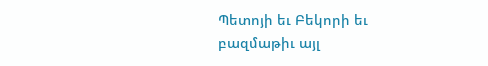Պետոյի եւ Բեկորի եւ բազմաթիւ այլ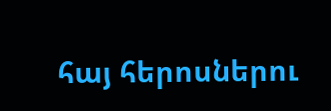հայ հերոսներու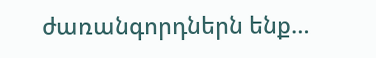ժառանգորդներն ենք…